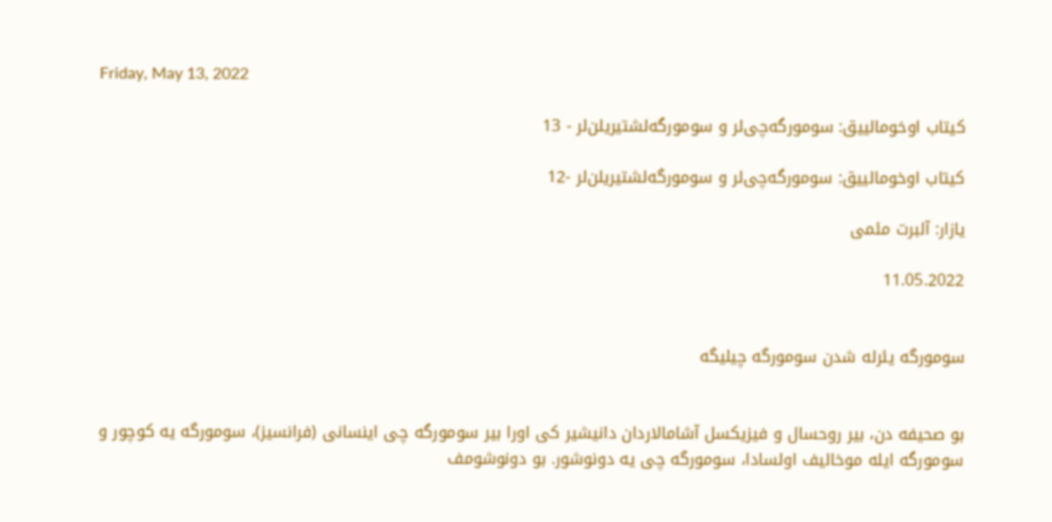Friday, May 13, 2022

کیتاب اوخومالییق: سومورگه‌چی‌لر و سومورگه‌لشتیریلن‌لر - 13

کیتاب اوخومالییق: سومورگه‌چی‌لر و سومورگه‌لشتیریلن‌لر -12

یازار: آلبرت مئمی

11.05.2022


سومورگه یئرله شدن سومورگه چیلیگه


بو صحیفه دن، بیر روحسال و فیزیکسل آشامالاردان دانیشیر کی اورا بیر سومورگه چی اینسانی (فرانسیز)، سومورگه یه کوچور و سومورگه ایله موخالیف اولسادا، سومورگه چی یه دونوشور. بو دونوشومف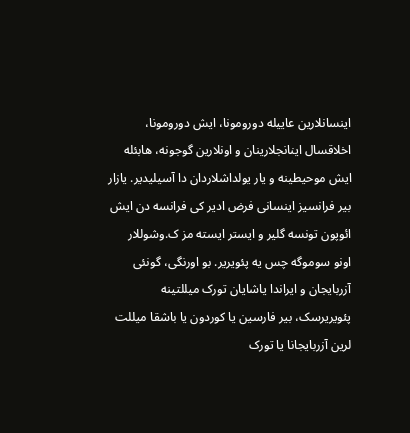اینسانلارین عاییله دورومونا، ایش دورومونا، اخلاقسال اینانجلارینان و اونلارین گوجونه، هابئله ایش موحیطینه و یار یولداشلاردان دا آسیلیدیر. یازار بیر فرانسیز اینسانی فرض ادیر کی فرانسه دن ایش ائوپون تونسه گلیر و ایستر ایسته مز ک.وشوللار اونو سوموگه چس یه پئویریر. بو اورنگی، گونئی آزربایجان و ایراندا یاشایان تورک میللتینه پئویریرسک، بیر فارسین یا کوردون یا باشقا میللت لرین آزربایجانا یا تورک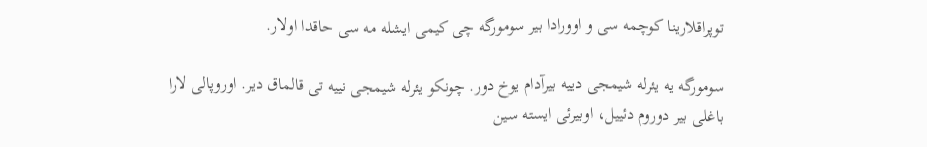توپراقلارینا کوچمه سی و اوورادا بیر سومورگه چی کیمی ایشله مه سی حاقدا اولار.

سومورگه یه یئرله شیمجی دییه بیرآدام یوخ دور. چونکو یئرله شیمجی نییه تی قالماق دیر. اوروپالی لارا باغلی بیر دوروم دئییل، اوبیرئی ایسته سین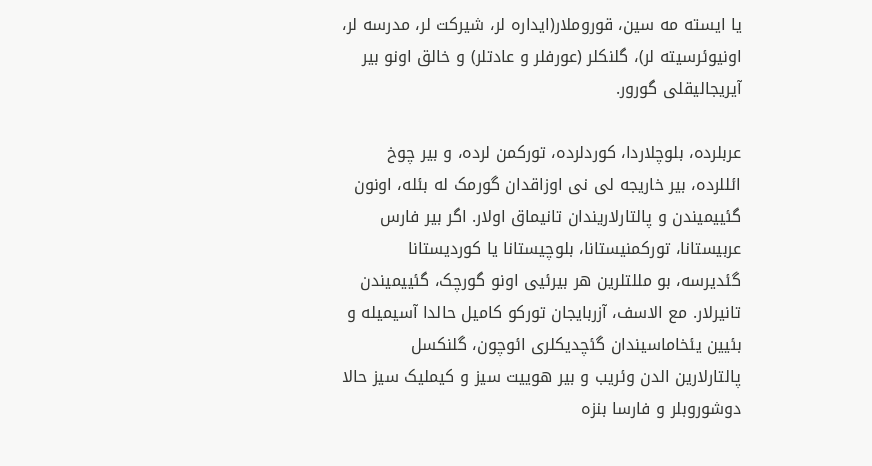یا ایسته مه سین، قوروملار(ایداره لر، شیرکت لر، مدرسه لر، اونیوئرسیته لر)، گلنکلر (عورفلر و عادتلر) و خالق اونو بیر آیریجالیقلی گورور.

عربلرده، بلوچلاردا، کوردلرده، تورکمن لرده، و بیر چوخ ائللرده، بیر خاریجه لی نی اوزاقدان گورمک له بئله، اونون گئییمیندن و پالتارلاریندان تانیماق اولار. اگر بیر فارس عربیستانا، تورکمنیستانا، بلوچیستانا یا کوردیستانا گئدیرسه، بو مللتلرین هر بیرئیی اونو گورچک، گئییمیندن تانیرلار. مع الاسف، آزربایجان تورکو کامیل حالدا آسیمیله و بئیین یئخاماسیندان گئچدیکلری ائوچون، گلنکسل پالتارلارین الدن وئریب و بیر هوییت سیز و کیملیک سیز حالا دوشوروبلر و فارسا بنزه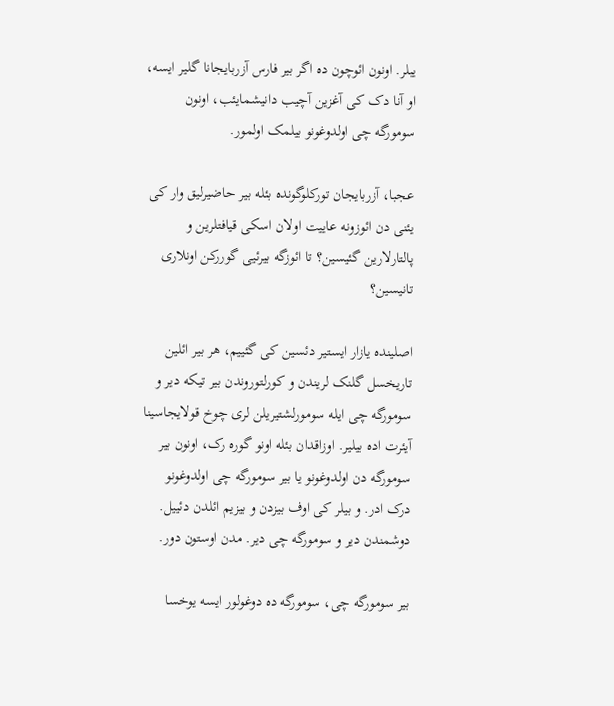یبلر. اونون ائوچون ده اگر بیر فارس آزربایجانا گلیر ایسه، او آنا دک کی آغزین آچیب دانیشمایئب، اونون سومورگه چی اولدوغونو بیلمک اولمور.

عجبا، آزربایجان تورکلوگونده بئله بیر حاضیرلیق وار کی یئنی دن ائوزونه عاییت اولان اسکی قیافتلرین و پالتارلارین گئیسین؟ تا ائوزگه بیرئیی گوررکن اونلاری تانیسین؟

اصلینده یازار ایستیر دئسین کی گئییم، هر بیر ائلین تاریخسل گلنک لریندن و کورلتوروندن بیر تیکه دیر و سومورگه چی ایله سومورلشتیریلن لری چوخ قولایجاسینا آیئرت اده بیلیر. اوزاقدان بئله اونو گوره رک، اونون بیر سومورگه دن اولدوغونو یا بیر سومورگه چی اولدوغونو درک ادر. و بیلر کی اوف بیزدن و بیزیم ائلدن دئییل. دوشمندن دیر و سومورگه چی دیر. مدن اوستون دور.

بیر سومورگه چی، سومورگه ده دوغولور ایسه یوخسا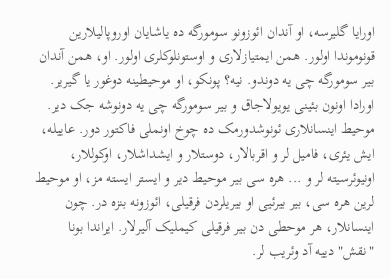اورایا گلیرسه، او آندان ائوزونو سومورگه ده یاشایان اوروپالیلارین قونوموندا اولور. همن ایمتیازلاری و اوستونلوکلری اولور. او، همن آندان بیر سومورگه چی یه دوندو. نیه؟ پونکو، او موحیطینه دوغور یا گیریر. اورادا اونون بئینی یویولاجاق و بیر سومورگه چی یه دونوشه جک دیر. موحیط اینسانلاری ئونوشدورمک ده چوخ اونملی فاکتور دور. عاییله، ایش یئری، فامیل لر و اقربالار، دوستلار و ایشداشلار، اوکوللار، اونیوئرسیته لر و ... هره سی بیر موحیط دیر و ایستر ایسته مز، او موحیط لرین هره سی، بیر بیرئیی او بیریلردن فرقیلی، ائوزونه بنزه در. چون اینسانلار، هر موحطی دن بیر فرقیلی کیملیک آلیرلار. ایراندا بونا "نقش" دییه آد وئریب لر.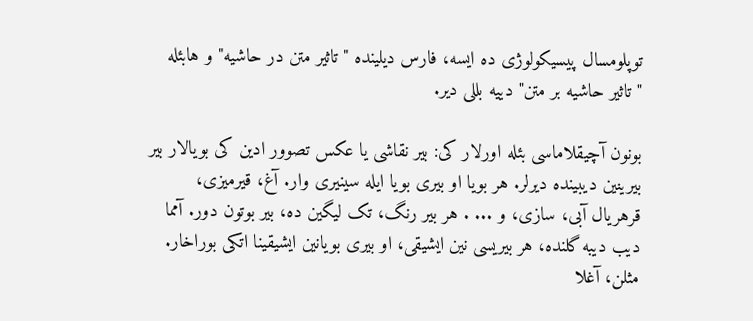توپلومسال پیسیکولوژی ده ایسه، فارس دیلینده "تاثیر متن در حاشیه" و هابئله "تاثیر حاشیه بر متن" دییه بللی دیر.

بونون آچیقلاماسی بئله اورلار کی: بیر نقاشی یا عکس تصوور ادین کی بویالار بیر بیرینین دیبینده دیرلر. هر بویا او بیری بویا ایله سینیری وار. آغ، قیرمیزی، قرهريال آبی، سازی، و ... . هر بیر رنگ، تک لیگین ده، بیر بوتون دور. آمما دیب دیبه گلنده، هر بیریسی نین ایشیقی، او بیری بویانین ایشیقینا اتکی بوراخار. مثلن، آغلا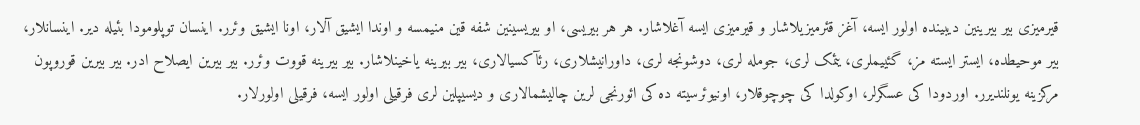قیرمیزی بیر بیرینین دیبینده اولور ایسه، آغز قئرمیزیلاشار و قیرمیزی ایسه آغلاشار. هر هر بیریسی، او بیریسینین شفه قین منیمسه و اوندا ایشیق آلار، اونا ایشیق وئرر. اینسان توپلومودا بئیله دیر. اینسانلار، بیر موحیطده، ایستر ایسته مز، گئییملری، یئمک لری، جومله لری، دوشونجه لری، داورانیشلاری، رئآکسیالاری، بیر بیرینه یاخینلاشار. بیر بیرینه قووت وئرر. بیر بیرین ایصلاح ادر. بیر بیرین قوروپون مرکزینه یونلندیرر. اوردودا کی عسگرلر، اوکولدا کی چوچوقلار، اونیوئرسیته ده کی ائورنجی لرین چالیشمالاری و دیسیپلین لری فرقیلی اولور ایسه، فرقیلی اولورلار.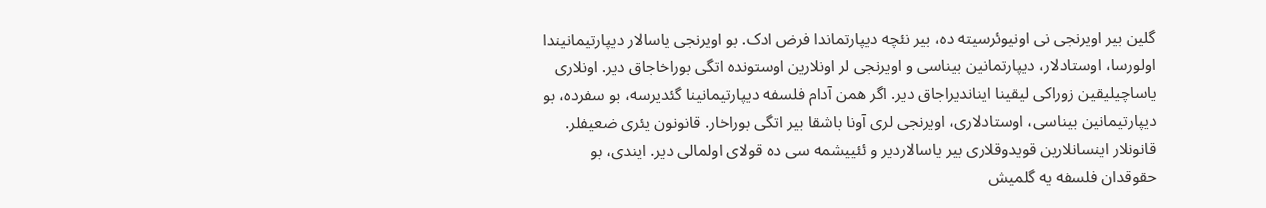گلین بیر اویرنجی نی اونیوئرسیته ده، بیر نئچه دیپارتماندا فرض ادک. بو اویرنجی یاسالار دیپارتیمانیندا اولورسا، اوستادلار، دیپارتمانین بیناسی و اویرنجی لر اونلارین اوستونده اتگی بوراخاجاق دیر. اونلاری یاساچیلیقین زوراکی لیقینا ایناندیراجاق دیر. اگر همن آدام فلسفه دیپارتیمانینا گئدیرسه، بو سفرده، بو دیپارتیمانین بیناسی، اوستادلاری، اویرنجی لری آونا باشقا بیر اتگی بوراخار. قانونون یئری ضعیفلر. قانونلار اینسانلارین قویدوقلاری بیر یاسالاردیر و ئئییشمه سی ده قولای اولمالی دیر. ایندی، بو حقوقدان فلسفه یه گلمیش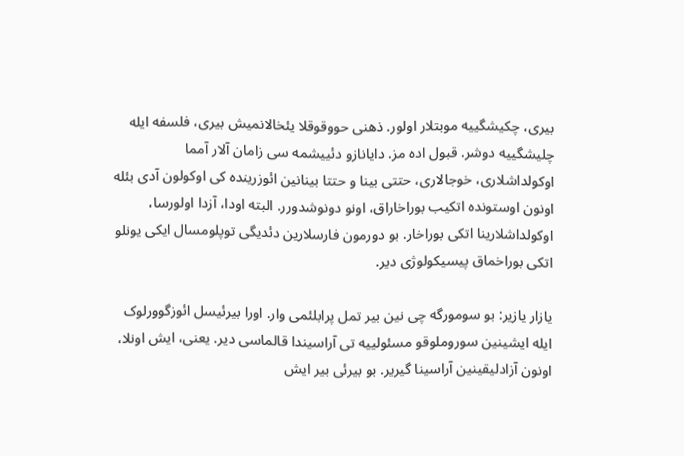بیری، چکیشگییه موبتلار اولور. ذهنی حووقوقلا یئخالانمیش بیری، فلسفه ایله چلیشگییه دوشر. قبول اده مز. دایانازو دئییشمه سی زامان آلار آمما اوکولداشلاری، خوجالاری، حتتی بینا و حتتا بینانین ائوزرینده کی اوکولون آدی بئله اونون اوستونده اتکیب بوراخاراق، اونو دونوشدورر. البته اودا، آزدا اولورسا، اوکولداشلارینا اتکی بوراخار. بو دورمون فارسلارین دئدیگی توپلومسال ایکی یونلو اتکی بوراخماق پیسیکولوژی دیر.

یازار یازیر: بو سومورگه چی نین بیر تمل پرابلئمی وار. اورا بیرئیسل ائوزگوورلوک ایله ایشینین سوروملوقو مسئولییه تی آراسیندا قالماسی دیر. یعنی، ایش اونلا، اونون آزادلیقینین آراسینا گیریر. بو بیرئی بیر ایش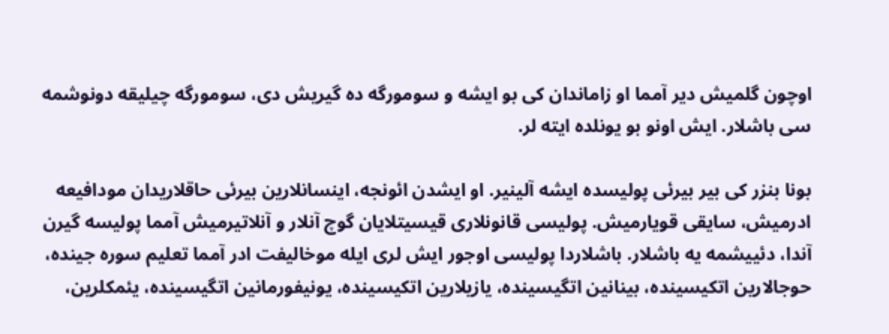اوچون گلمیش دیر آمما او زاماندان کی بو ایشه و سومورگه ده گیریش دی، سومورگه چیلیقه دونوشمه سی باشلار. ایش اونو بو یونلده ایته لر.

بونا بنزر کی بیر بیرئی پولیسده ایشه آلینیر. او ایشدن ائونجه، اینسانلارین بیرئی حاقلاریدان مودافیعه ادرمیش، سایقی قویارمیش. پولیسی قانونلاری قیسیتلایان گوچ آنلار و آنلاتیرمیش آمما پولیسه گیرن آندا، دئییشمه یه باشلار. باشلاردا پولیسی اوجور ایش لری ایله موخالیفت ادر آمما تعلیم سوره جینده، حوجالارین اتکیسینده، بینانین اتگیسینده، یازیلارین اتکیسینده، یونیفورمانین اتگیسینده، یئمکلرین،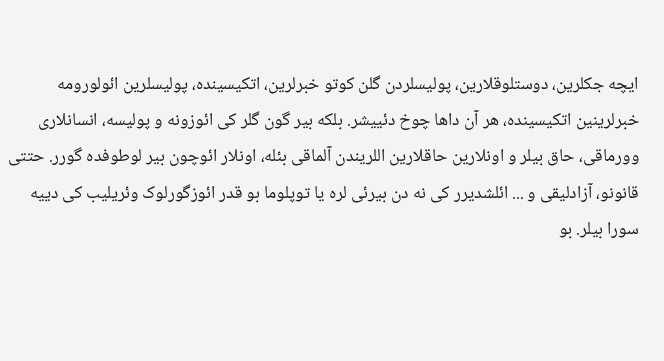ایچه جکلرین، دوستلوقلارین، پولیسلردن گلن کوتو خبرلرین، اتکیسینده، پولیسلرین ائولورومه خبرلرینین اتکیسینده، هر آن داها چوخ دئییشر. بلکه بیر گون گلر کی ائوزونه و پولیسه، انسانلاری وورماقی، حاق بیلر و اونلارین حاقلارین اللریندن آلماقی بئله، اونلار ائوچون بیر لوطوفده گورر. حتتی قانونو، آزادلیقی و ... ائلشدیرر کی نه دن بیرئی لره یا توپلوما بو قدر ائوزگورلوک وئریلیب کی دییه سورا بیلر. بو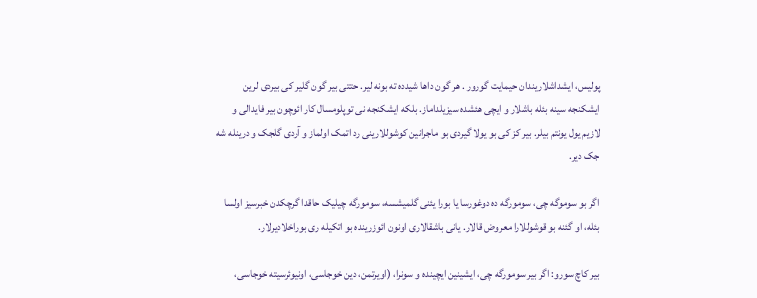پولیس، ایشداشلاریندان حیمایت گورور . هر گون داها شیدده ته بونه لیر. حتتی بیر گون گلیر کی بیردی لرین ایشکنجه سینه بئله باشلار و ایچی هئشده سیزیلداماز. بلکه ایشکنجه نی توپلومسال کار ائوچون بیر فایدالی و لازیم یول یونتم بیلر. بیر کز کی بو یولا گیردی بو ماجرانین کوشوللارینی رد اتمک اولماز و آردی گلجک و درینله شه جک دیر.

اگر بو سوموگه چی، سومورگه ده دوغورسا یا بورا یئنی گلمیشسه، سومورگه چیلیک حاقدا گرچکدن خبرسیز اولسا بئله، او گئنه بو قوشوللارا معروض قالار. یانی باشقالاری اونون ائوزرینده بو اتکیله ری بوراخلادیرلار.

بیر کاچ سورو: اگر بیر سومورگه چی، ایشینین ایچینده و سونرا، (اویرتمن، دین خوجاسی، اونیوئرسیته خوجاسی،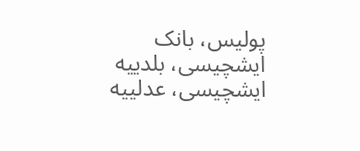پولیس، بانک ایشچیسی، بلدییه ایشچیسی، عدلییه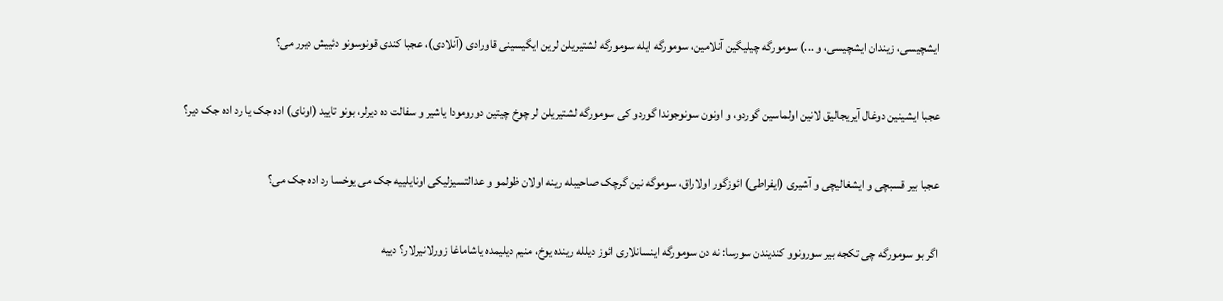ایشچیسی، زیندان ایشچیسی، و ...) سومورگه چیلیگین آنلامین، سومورگه ایله سومورگه لشتیریلن لرین ایگیسینی قاورادی (آنلادی)، عجبا کندی قونوسونو دئییش دیرر می؟

عجبا ایشینین دوغال آیریجالیق لانین اولماسین گوردو، و اونون سونوجوندا گوردو کی سومورگه لشتیریلن لر چوخ چیتین دورومودا یاشیر و سفالت ده دیرلر، بونو تایید (اونای) اده جک یا رد اده جک دیر؟

عجبا بیر قسبچی و ایشغالیچی و آشیری (ایفراطی) ائوزگور اولاراق، سوموگه نین گرچک صاحیبله رینه اولان ظولمو و عدالتسیزلیکی اونایلییه جک می یوخسا رد اده جک می؟

اگر بو سومورگه چی تکجه بیر سورونوو کندیندن سورسا: نه دن سومورگه اینسانلاری ائوز دیلله رینده یوخ، منیم دیلیمده یاشاماغا زورلانیرلار؟ دییه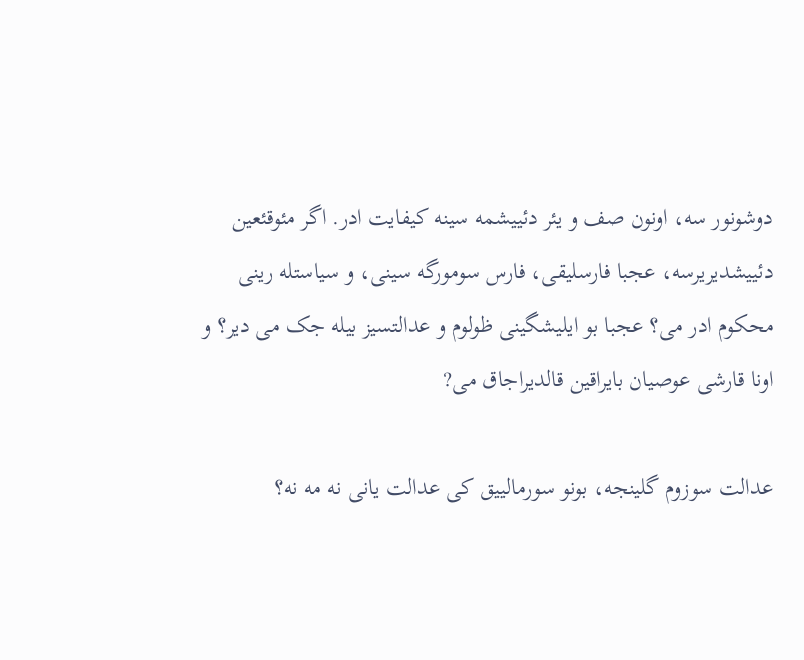دوشونور سه، اونون صف و یئر دئییشمه سینه کیفایت ادر. اگر مئوقئعین دئییشدیریرسه، عجبا فارسلیقی، فارس سومورگه سینی، و سیاستله رینی محکوم ادر می؟ عجبا بو ایلیشگینی ظولوم و عدالتسیز بیله جک می دیر؟ و اونا قارشی عوصیان بایراقین قالدیراجاق می?

عدالت سوزوم گلینجه، بونو سورمالییق کی عدالت یانی نه مه نه؟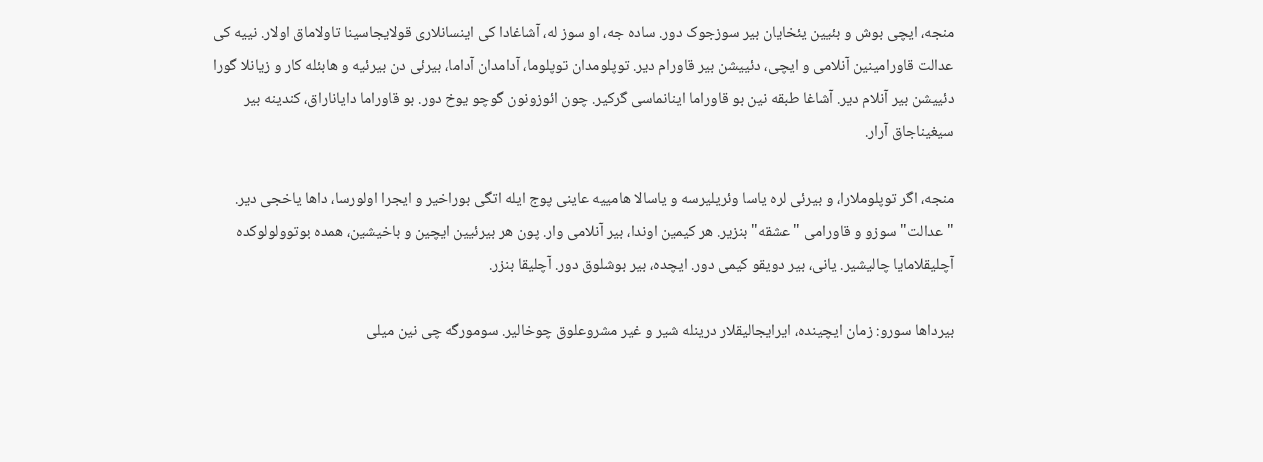منجه، ایچی بوش و بئیین یئخایان بیر سوزجوک دور. ساده جه، او سوز له، آشاغادا کی اینسانلاری قولایجاسینا تاولاماق اولار. نییه کی عدالت قاورامینین آنلامی و ایچی، دئییشن بیر قاورام دیر. توپلومدان توپلوما، آدامدان آداما، بیرئی دن بیرئیه و هابئله کار و زیانلا گورا دئییشن بیر آنلام دیر. آشاغا طبقه نین بو قاوراما اینانماسی گرکیر. چون ائوزونون گوچو یوخ دور. بو قاوراما دایاناراق، کندینه بیر سیغیناجاق آرار.

منجه، اگر توپلوملارا، و بیرئی لره یاسا وئریلیرسه و یاسالا هامییه عاینی پوج ایله اتگی بوراخیر و ایجرا اولورسا، داها یاخجی دیر. "عدالت" سوزو و قاورامی "عشقه" بنزیر. هر کیمین اوندا، بیر آنلامی وار. پون هر بیرئیین ایچین و باخیشین، همده بوتوولولوکده آچلیقلامایا چالیشیر. یانی، بیر دویقو کیمی دور. ایچده، بیر بوشلوق دور. آچلیقا بنزر.

بیرداها سورو: زمان ایچینده، ایرایجالیقلار درینله شیر و غیر مشروعلوق چوخالیر. سومورگه چی نین میلی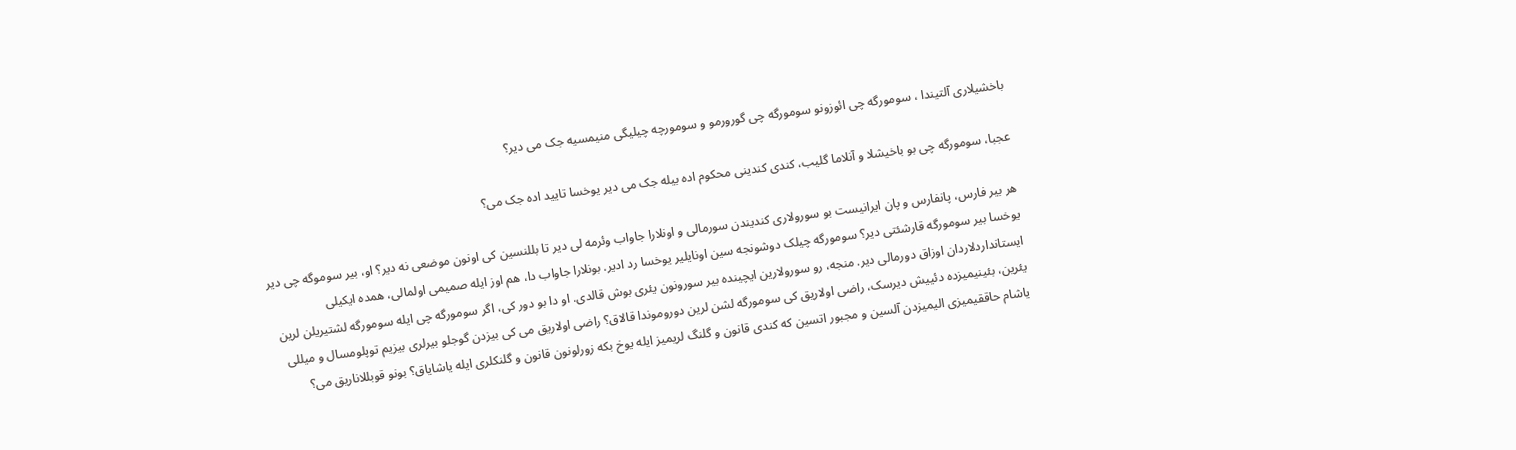باخشیلاری آلتیندا ، سومورگه چی ائوزونو سومورگه چی گورورمو و سومورچه چیلیگی منیمسیه جک می دیر؟

عجبا، سومورگه چی بو باخیشلا و آنلاما گلیب، کندی کندینی محکوم اده بیله جک می دیر یوخسا تایید اده جک می؟

هر بیر فارس، پانفارس و پان ایرانیست بو سورولاری کندیندن سورمالی و اونلارا جاواب وئرمه لی دیر تا بللنسین کی اونون موضعی نه دیر؟ او، بیر سوموگه چی دیر یوخسا بیر سومورگه قارشئتی دیر؟ سومورگه چیلک دوشونجه سین اونایلیر یوخسا رد ادیر. بونلارا جاواب دا، هم اوز ایله صمیمی اولمالی، همده ایکیلی ایستانداردلاردان اوزاق دورمالی دیر. منجه، رو سورولارین ایچینده بیر سورونون یئری بوش قالدی. او دا بو دور کی، اگر سومورگه چی ایله سومورگه لشتیریلن لرین یئرین، بئینیمیزده دئییش دیرسک، راضی اولاریق کی سومورگه لشن لرین دوروموندا قالاق؟ راضی اولاریق می کی بیزدن گوجلو بیرلری بیزیم توپلومسال و میللی یاشام حاققیمیزی الیمیزدن آلسین و مجبور اتسین که کندی قانون و گلنگ لریمیز ایله یوخ بکه زورلونون قانون و گلنکلری ایله یاشایاق؟ بونو قوبللاناریق می؟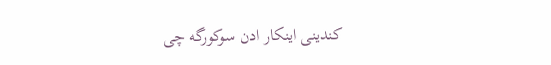کندینی اینکار ادن سوکورگه چی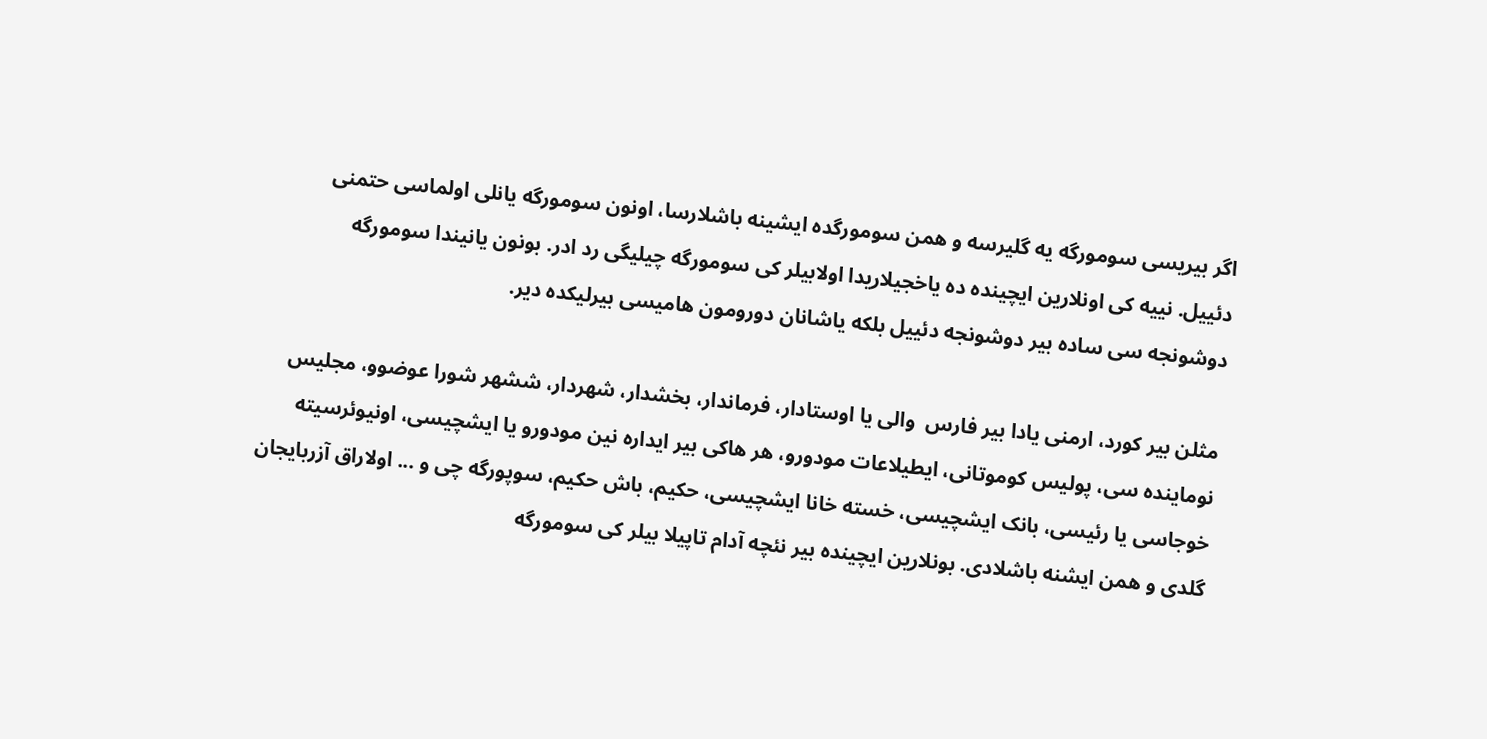اگر بیریسی سومورگه یه گلیرسه و همن سومورگده ایشینه باشلارسا، اونون سومورگه یانلی اولماسی حتمنی دئییل. نییه کی اونلارین ایچینده ده یاخجیلاریدا اولابیلر کی سومورگه چیلیگی رد ادر. بونون یانیندا سومورگه دوشونجه سی ساده بیر دوشونجه دئییل بلکه یاشانان دورومون هامیسی بیرلیکده دیر.

مثلن بیر کورد، ارمنی یادا بیر فارس  والی یا اوستادار، فرماندار، بخشدار، شهردار، ششهر شورا عوضوو، مجلیس نوماینده سی، پولیس کوموتانی، ایطیلاعات مودورو، هر هاکی بیر ایداره نین مودورو یا ایشچیسی، اونیوئرسیته خوجاسی یا رئیسی، بانک ایشچیسی، خسته خانا ایشچیسی، حکیم، باش حکیم، سوپورگه چی و ... اولاراق آزربایجان گلدی و همن ایشنه باشلادی. بونلارین ایچینده بیر نئچه آدام تاپیلا بیلر کی سومورگه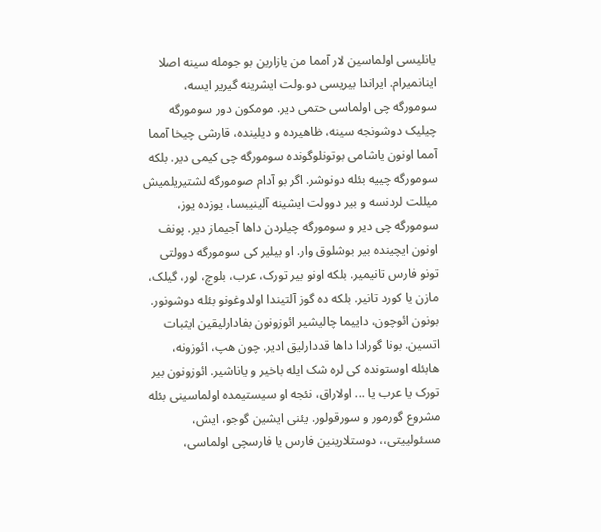یانلیسی اولماسین لار آمما من یازارین بو جومله سینه اصلا اینانمیرام. ایراندا بیریسی دو.ولت ایشرینه گیریر ایسه، سومورگه چی اولماسی حتمی دیر. مومکون دور سومورگه چیلیک دوشونجه سینه، ظاهیرده و دیلینده، قارشی چیخا آمما آمما اونون یاشامی بوتونلوگونده سومورگه چی کیمی دیر. بلکه سومورگه چییه بئله دونوشر. اگر بو آدام صومورگه لشتیریلمیش میللت لردنسه و بیر دوولت ایشینه آلینیبسا، یوزده یوز، سومورگه چی دیر و سومورگه چیلردن داها آجیماز دیر. پونف اونون ایچینده بیر بوشلوق وار. او بیلیر کی سومورگه دوولتی تونو فارس تانیمیر. بلکه اونو بیر تورک، عرب، بلوچ، لور، گیلک، مازن یا کورد تانیر. بلکه ده گوز آلتیندا اولدوغونو بئله دوشونور. بونون ائوچون، داییما چالیشیر ائوزونون بفادارلیقین ایثبات اتسین. بونا گورادا داها قددارلیق ادیر. چون هپ، ائوزونه، هابئله اوستونده کی لره شک ایله باخیر و یاناشیر. ائوزونون بیر تورک یا عرب یا ... اولاراق، نئجه او سیستیمده اولماسینی بئله مشروع گورمور و سورقولور. یئنی ایشین گوجو، ایش، مسئولییتی،، دوستلارینین فارس یا فارسچی اولماسی،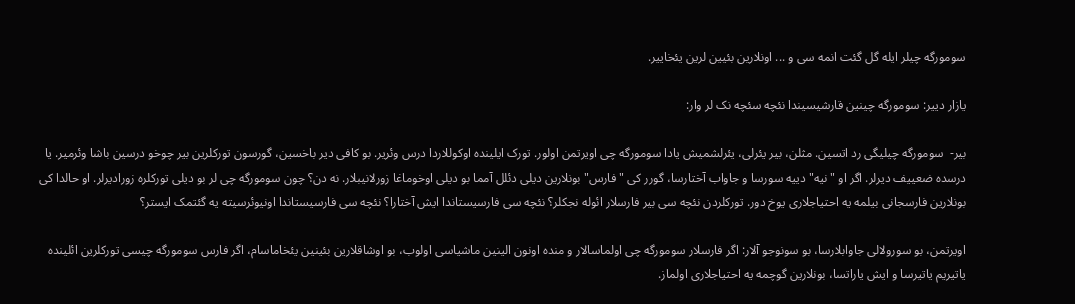سومورگه چیلر ایله گل گئت انمه سی و ... اونلارین بئیین لرین یئخاییر.

یازار دییر: سومورگه چینین قارشیسیندا نئچه سئچه نک لر وار:

بیر-  سومورگه چیلیگی رد اتسین. مثلن، بیر یئرلی، یئرلشمیش یادا سومورگه چی اویرتمن اولور. تورک ایلینده اوکوللاردا درس وئریر. بو کافی دیر باخسین، گورسون تورکلرین بیر چوخو درسین باشا وئرمیر. یا درسده ضعییف دیرلر. اگر او "نیه" دییه سورسا و جاواب آختارسا، گورر کی "فارس" بونلارین دیلی دئلل آمما بو دیلی اوخوماغا زورلانیبلار. نه دن؟ چون سومورگه چی لر بو دیلی تورکلره زورادیرلر. او حالدا کی بونلارین فارسجانی بیلمه یه احتیاجلاری یوخ دور. تورکلردن نئچه سی بیر فارسلار ائوله نجکلر؟ نئچه سی فارسیستاندا ایش آختارا؟ نئچه سی فارسیستاندا اونیوئرسیته یه گئتمک ایستر؟

اویرتمن، بو سورولالی جاوابلارسا، بو سونوجو آلار: اگر فارسلار سومورگه چی اولماسالار و منده اونون الینین ماشیاسی اولوب، بو اوشاقلارین بئینین یئخاماسام، اگر فارس سومورگه چیسی تورکلرین ائلینده یاتیریم یاتیرسا و ایش یاراتسا، بونلارین گوچمه یه احتیاجلاری اولماز.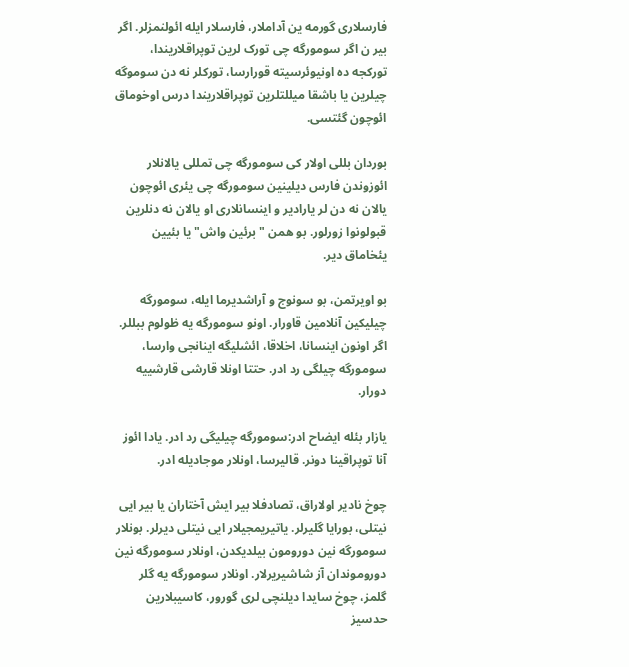فارسلاری گورمه ین آداملار، فارسلار ایله ائولنمزلر. اگر بیر ن اگر سومورگه چی تورک لرین توپراقلاریندا، تورکجه ده اونیوئرسیته قورارسا، تورکلر نه دن سوموگه چیلرین یا باشقا میللتلرین توپراقلاریندا درس اوخوماق ائوچون گئتسی.

بوردان بللی اولار کی سومورگه چی تمللی یالانلار ائوزوندن فارس دیلینین سومورگه چی یئری ائوچون یالان نه دن لر یارادیر و اینسانلاری او یالان نه دنلرین قبولونوا زورلور. بو همن "برئین واش" یا بئیین یئخاماق دیر.

بو اویرتمن، بو سونوج و آراشدیرما ایله، سومورگه چیلیکین آنلامین قاورار. اونو سومورگه یه ظولوم ببللر. اگر اونون اینسانا، اخلاقا، ائشلیگه اینانجی وارسا، سومورگه چیلگی رد ادر. حتتا اونلا قارشی قارشییه دورار.

یازار بئله ایضاح ادر:سومورگه چیلیگی رد ادر. یادا ائوز آنا توپراقینا دونر. قالیرسا، اونلار موجادیله ادر.

چوخ نادیر اولاراق، تصادفلا بیر ایش آختاران یا بیر ایی نیتلی، بورایا گلیرلر. یاتیریمجیلار ایی نیتلی دیرلر. بونلار سومورگه نین دورومون بیلدیکدن، اونلار سومورگه نین دوروموندان آز شاشیریرلار. اونلار سومورگه یه گلر گلمز، چوخ سایدا دیلنچی لری گورور، کاسیبلارین حدسیز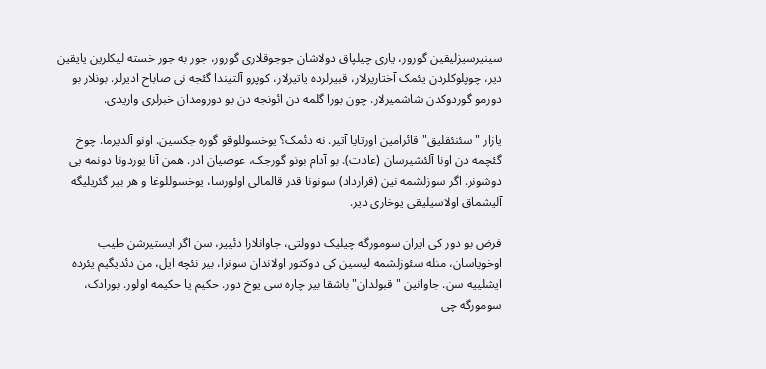سینیرسیزلیقین گورور، یاری چیلپاق دولاشان جوجوقلاری گورور، جور به جور خسته لیکلرین یایقین دیر، چوپلوکلردن یئمک آختاریرلار، قبیرلرده یاتیرلار، کوپرو آلتیندا گئجه نی صاباح ادیرلر. بونلار بو دورمو گوردوکدن شاشمیرلار. چون بورا گلمه دن ائونجه دن بو دورومدان خبرلری واریدی.

یازار "سئنئقلیق" قائرامین اورتایا آتیر. نه دئمک؟ یوخسوللوقو گوره جکسین. اونو آلدیرما. چوخ گئچمه دن اونا آلئشیرسان (عادت). بو آدام بونو گورجک، عوصیان ادر. همن آنا یوردونا دونمه یی دوشونر. اگر سوزلشمه نین (قرارداد) سونونا قدر قالمالی اولورسا، یوخسوللوغا و هر بیر گئریلیگه آلیشماق اولاسیلیقی یوخاری دیر.

فرض بو دور کی ایران سومورگه چیلیک دوولتی، جاوانلارا دئییر، سن اگر ایستیرشن طیب اوخویاسان، منله سئوزلشمه لیسین کی دوکتور اولاندان سونرا، بیر نئچه ایل، من دئدیگیم یئرده ایشلییه سن. جاوانین "قبولدان" باشقا بیر چاره سی یوخ دور. حکیم یا حکیمه اولور. بورادک، سومورگه چی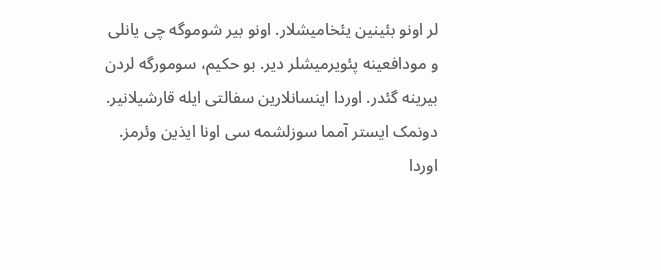لر اونو بئینین یئخامیشلار. اونو بیر شوموگه چی یانلی و مودافعینه پئویرمیشلر دیر. بو حکیم، سومورگه لردن بیرینه گئدر. اوردا اینسانلارین سفالتی ایله قارشیلانیر. دونمک ایستر آمما سوزلشمه سی اونا ایذین وئرمز. اوردا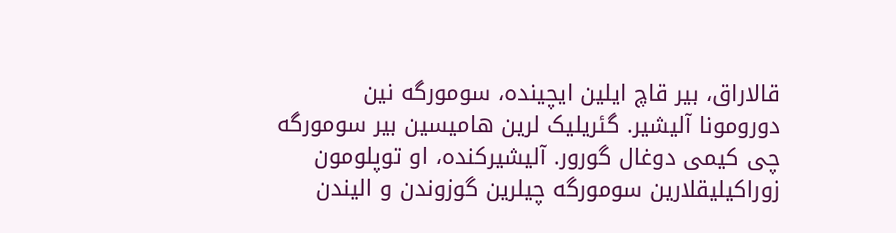قالاراق، بیر قاچ ایلین ایچینده، سومورگه نین دورومونا آلیشیر. گئریلیک لرین هامیسین بیر سومورگه چی کیمی دوغال گورور. آلیشیرکنده، او توپلومون زوراکیلیقلارین سومورگه چیلرین گوزوندن و الیندن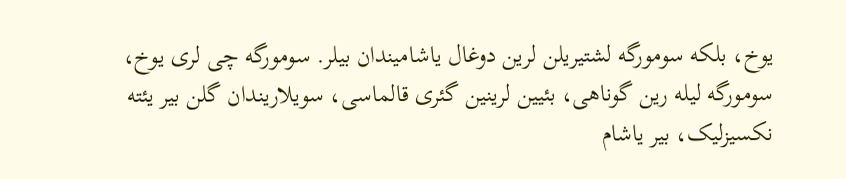یوخ، بلکه سومورگه لشتیریلن لرین دوغال یاشامیندان بیلر. سومورگه چی لری یوخ، سومورگه لیله رین گوناهی، بئیین لرینین گئری قالماسی، سویلاریندان گلن بیر یئته نکسیزلیک، بیر یاشام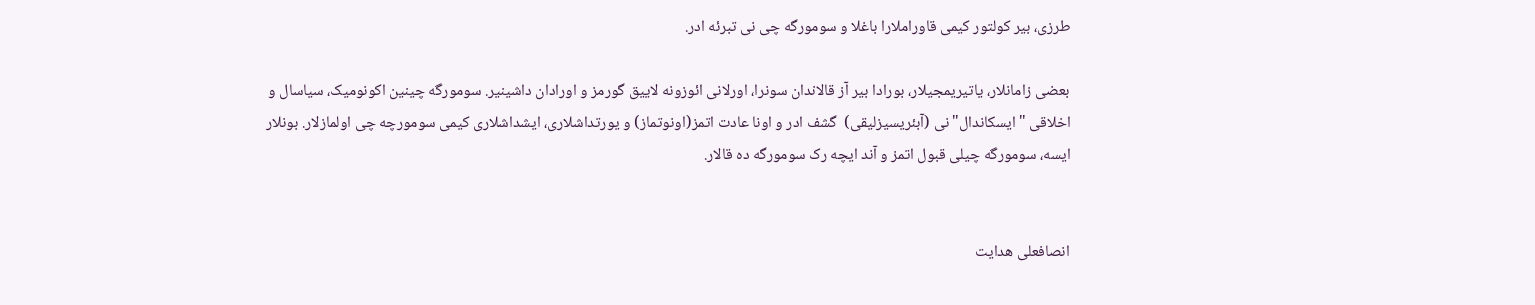طرزی، بیر کولتور کیمی قاوراملارا باغلا و سومورگه چی نی تبرئه ادر.

بعضی زامانلار، یاتیریمجیلار، بورادا بیر آز قالاندان سونرا، اورلانی ائوزونه لاییق گورمز و اورادان داشینیر. سومورگه چینین اکونومیک، سیاسال و اخلاقی "ایسکاندال"نی (آبئریسیزلیقی)  گشف ادر و اونا عادت اتمز(اونوتماز) و یورتداشلاری، ایشداشلاری کیمی سومورچه چی اولمازلار. بونلار ایسه، سومورگه چیلی قبول اتمز و آند ایچه رک سومورگه ده قالار.


انصافعلی هدایت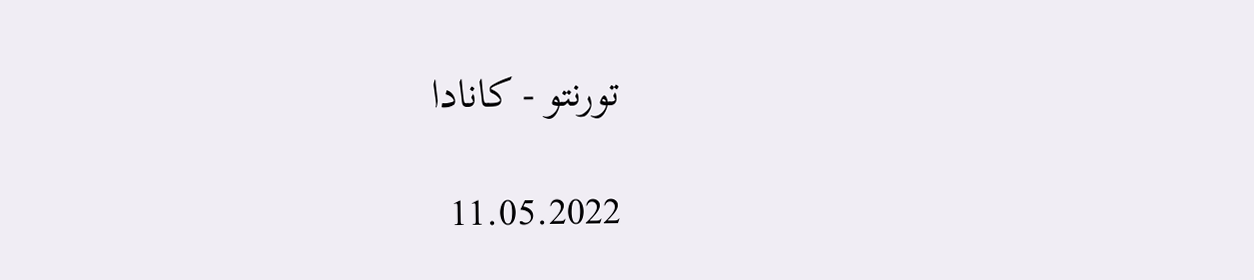تورنتو - کانادا

11.05.2022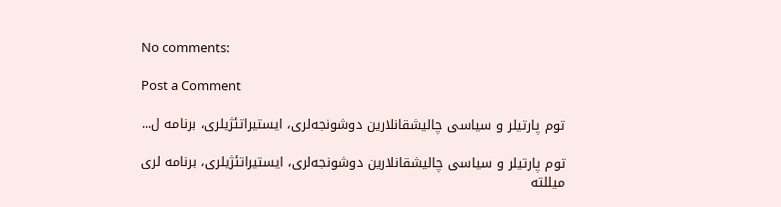No comments:

Post a Comment

توم‌ پارتیلر و سیاسی چالیشقانلارین دوشونجه‌لری، ایستیراتئژیلری، برنامه ل...

توم‌ پارتیلر و سیاسی چالیشقانلارین دوشونجه‌لری، ایستیراتئژیلری، برنامه لری میللته‌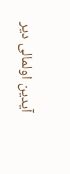آیدین اولمالی دیر